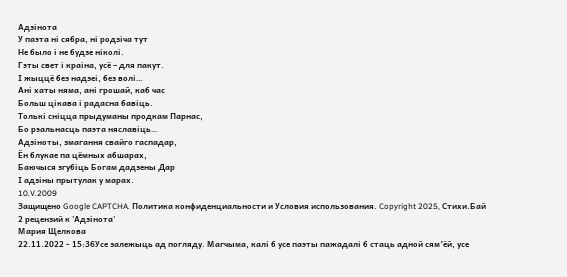Адзінота
У паэта ні сябра, ні родзіча тут
Не было і не будзе ніколі.
Гэты свет і краіна, усё – для пакут.
І жыццё без надзеі, без волі…
Ані хаты няма, ані грошай, каб час
Больш цікава і радасна бавіць.
Толькі сніцца прыдуманы продкам Парнас,
Бо рэальнасць паэта няславіць…
Адзіноты, змагання свайго гаспадар,
Ён блукае па цёмных абшарах,
Баючыся згубіць Богам дадзены Дар
І адзіны прытулак у марах.
10.V.2009
Защищено Google CAPTCHA. Политика конфиденциальности и Условия использования. Copyright 2025, Стихи.Бай
2 рецензий к 'Адзінота'
Мария Щелкова
22.11.2022 - 15:36Усе залежыць ад погляду. Магчыма, калi б усе паэты пажадалi б стаць адной сям’ёй, усе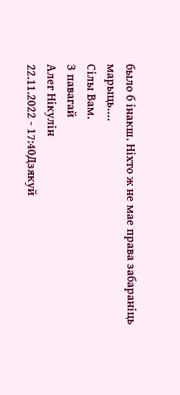было б iнакш. Нiхто ж не мае права забаранiць марыць….
Сiлы Вам.
З павагай
Алег Нікулін
22.11.2022 - 17:40Дзякуй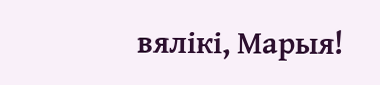вялікі, Марыя!